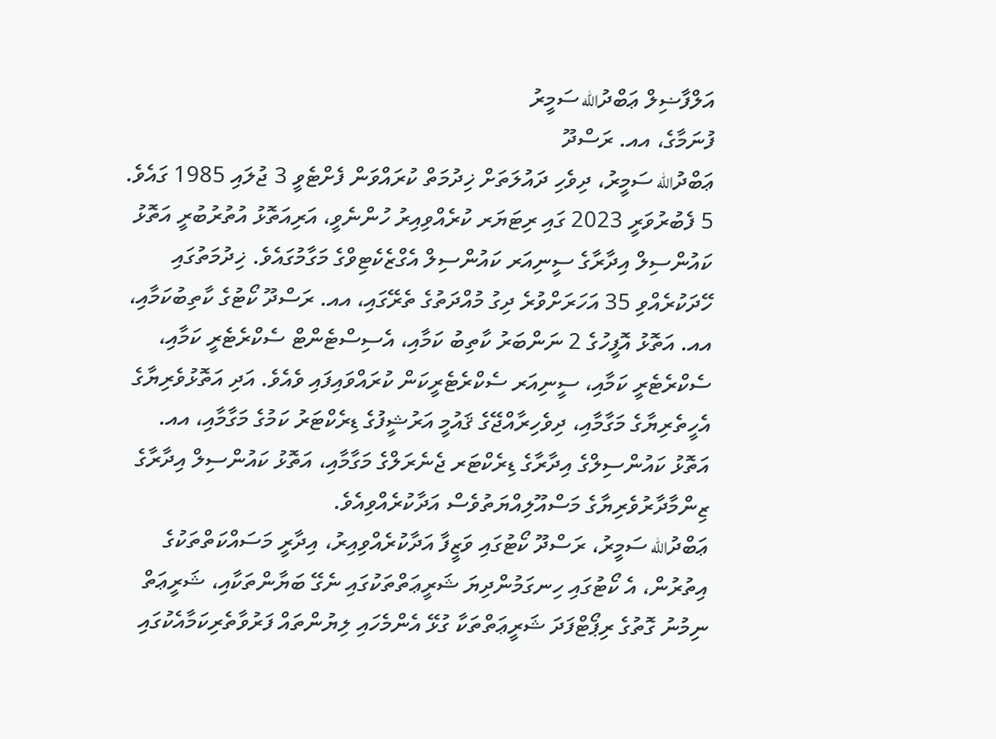އަލްފާޟިލް ޢަބްދުالله ސަމީރު
ފުނަމާގެ، އއ. ރަސްދޫ
ޢަބްދުالله ސަމީރު، ދިވެހި ދައުލަތަށް ޚިދުމަތް ކުރައްވަން ފެށްޓެވީ 3 ޖުލައި 1985 ގައެވެ. 5 ފެބުރުވަރީ 2023 ގައި ރިޓަޔަރ ކުރެއްވިއިރު ހުންނެވީ، އަރިއަތޮޅު އުތުރުބުރީ އަތޮޅު ކައުންސިލް އިދާރާގެ ސީނިއަރ ކައުންސިލް އެގްޒެކެޓިވްގެ މަގާމުގައެވެ. ޚިދުމަތުގައި ހޭދަކުރެއްވި 35 އަހަރަށްވުރެ ދިގު މުއްދަތުގެ ތެރޭގައި، އއ. ރަސްދޫ ކޯޓުގެ ކާތިބުކަމާއި، އއ. އަތޮޅު އޮފީހުގެ 2 ނަންބަރު ކާތިބު ކަމާއި، އެސިސްޓެންޓް ސެކްރެޓެރީ ކަމާއި، ސެކްރެޓެރީ ކަމާއި، ސީނިއަރ ސެކްރެޓެރީކަން ކުރައްވައިފައި ވެއެވެ. އަދި އަތޮޅުވެރިޔާގެ އެހީތެރިޔާގެ މަގާމާއި، ދިވެހިރާއްޖޭގެ ޤައުމީ އަރުޝީފުގެ ޑިރެކްޓަރު ކަމުގެ މަގާމާއި، އއ. އަތޮޅު ކައުންސިލްގެ އިދާރާގެ ޑިރެކްޓަރ ޖެނެރަލްގެ މަގާމާއި، އަތޮޅު ކައުންސިލް އިދާރާގެ ޒިންމާދާރުވެރިޔާގެ މަސްއޫލިއްޔަތުވެސް އަދާކުރެއްވިއެވެ.
ޢަބްދުالله ސަމީރު، ރަސްދޫ ކޯޓުގައި ވަޒީފާ އަދާކުރެއްވިއިރު، އިދާރީ މަސައްކަތްތަކުގެ އިތުރުން، އެ ކޯޓުގައި ހިނގަމުންދިޔަ ޝަރީޢަތްތަކުގައި ނެގޭ ބަޔާންތަކާއި، ޝަރީޢަތް ނިމުނު ގޮތުގެ ރިޕޯޓްފަދަ ޝަރީޢަތްތަކާ ގުޅޭ އެންމެހައި ލިޔުންތައް ފަރުވާތެރިކަމާއެކުގައި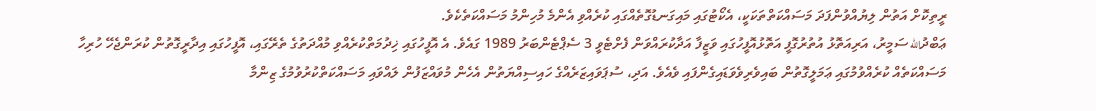ރީތިކޮށް އަތުން ލިޔުއްވުންފަދަ މަސައްކަތްތަކަކީ، އެކޯޓުގައި މައިގަނޑުގޮތެއްގައި ކުރެއްވި އެންމެ މުހިންމު މަސައްކަތެކެވެ.
ޢަބްދުالله ސަމީރު، އަރިއަތޮޅު އުތުރުގޮފީ އަތޮޅުއޮފީހުގައި ވަޒީފާ އަދާކުރައްވަން ފެށްޓެވީ 3 ސެޕްޓެންބަރު 1989 ގައެވެ. އެ އޮފީހުގައި ޚިދުމަތްކުރެއްވި މުއްދަތުގެ ތެރޭގައި، އޮފީހުގައި އިދާރީގޮތުން ކުރަންޖެހޭ ހުރިހާ މަސައްކަތެއް ކުރެއްވުމުގައި ޢަމަލީގޮތުން ބައިވެރިވެވަޑައިގެންފައި ވެއެވެ. އަދި، ސުޕަވައިޒަރެއްގެ ހައިސިއްޔަތުން އެހެން މުވައްޒަފުން ލައްވައި މަސައްކަތްކުރުވުމުގެ ޒިންމާ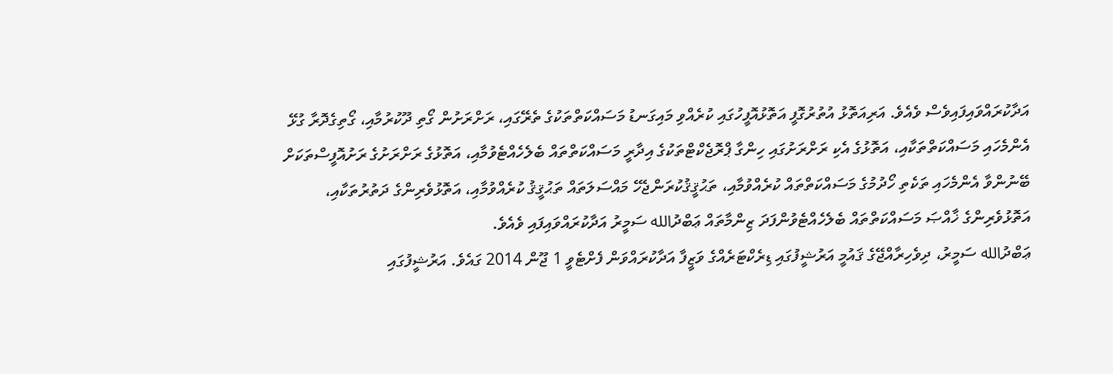އަދާކުރައްވައިފައިވެސް ވެއެވެ. އަރިއަތޮޅު އުތުރުގޮފީ އަތޮޅުއޮފީހުގައި ކުރެއްވި މައިގަނޑު މަސައްކަތްތަކުގެ ތެރޭގައި، ރަށްރަށުން ގޯތި ދޫކުރުމާއި، ގޯތިގެދޮރާ ގުޅޭ އެންމެހައި މަސައްކަތްތަކާއި، އަތޮޅުގެ އެކި ރަށްރަށުގައި ހިންގާ ޕްރޮޖެކްޓްތަކުގެ އިދާރީ މަސައްކަތްތައް ބެލެހެއްޓެވުމާއި، އަތޮޅުގެ ރަށްރަށުގެ ރަށުއޮފީސްތަކަށް ބޭނުންވާ އެންމެހައި ތަކެތި ހޯދުމުގެ މަސައްކަތްތައް ކުރެއްވުމާއި، ތަޙުޤީޤުކުރަންޖެހޭ މައްސަލަތައް ތަޙުޤީޤު ކުރެއްވުމާއި، އަތޮޅުވެރިންގެ ދަތުރުތަކާއި، އަތޮޅުވެރިންގެ ޚާއްޞަ މަސައްކަތްތައް ބެލެހެއްޓެވުންފަދަ ޒިންމާތައް ޢަބްދުالله ސަމީރު އަދާކުރައްވައިފައި ވެއެވެ.
ޢަބްދުالله ސަމީރު، ދިވެހިރާއްޖޭގެ ޤައުމީ އަރުޝީފުގައި ޑިރެކްޓަރެއްގެ ވަޒީފާ އަދާކުރައްވަން ފެށްޓެވީ 1 ޖޫން 2014 ގައެވެ. އަރުޝީފުގައި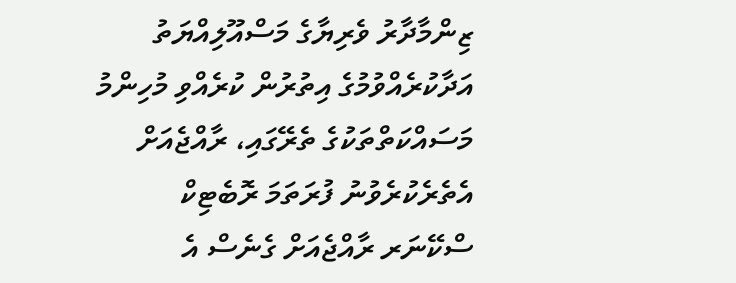ޒިންމާދާރު ވެރިޔާގެ މަސްއޫލިއްޔަތު އަދާކުރެއްވުމުގެ އިތުރުން ކުރެއްވި މުހިންމު މަސައްކަތްތަކުގެ ތެރޭގައި، ރާއްޖެއަށް އެތެރެކުރެވުނު ފުރަތަމަ ރޮބެޓިކް ސްކޭނަރ ރާއްޖެއަށް ގެނެސް އެ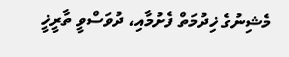މެޝިނުގެ ޚިދުމަތް ފެށުމާއި، ދުވަސްވީ ތާރީޚީ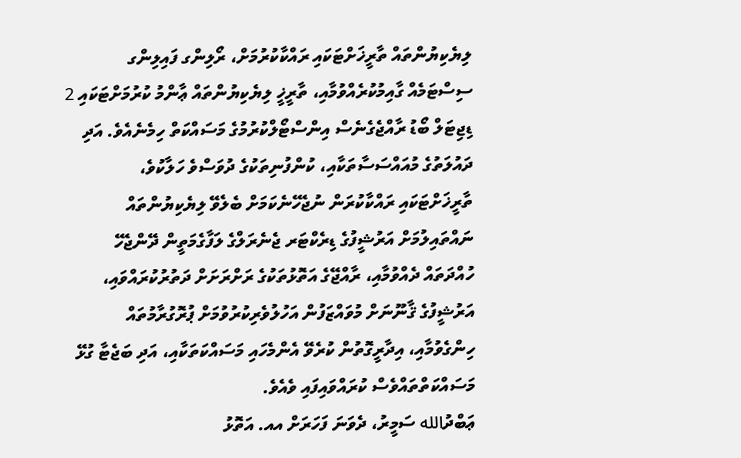ލިޔެކިޔުންތައް ތާރީޚަށްޓަކައި ރައްކާކުރުމަށް، ރޯލިންގ ފައިލިންގ ސިސްޓަމެއް ގާއިމުކުރެއްވުމާއި، ތާރީޚީ ލިޔެކިޔުންތައް ޢާންމު ކުރުމަށްޓަކައި 2 ޑިޖިޓަލް ބޯޑު ރާއްޖެގެނެސް އިންސްޓޯލްކުރުމުގެ މަސައްކަތް ހިމެނެއެވެ. އަދި ދައުލަތުގެ މުއައްސަސާތަކާއި، ކުންފުނިތަކުގެ ދުވަސްވެ ހަލާކުވެ، ތާރީޚަށްޓަކައި ރައްކާކުރަން ނުޖެހޭނެކަމަށް ބެލެވޭ ލިޔެކިޔުންތައް ނައްތައިލުމަށް އަރުޝީފުގެ ޑިރެކްޓަރ ޖެނެރަލްގެ ލަފާގެމަތީން ދޭންޖެހޭ ހުއްދަތައް ދެއްވުމާއި، ރާއްޖޭގެ އަތޮޅުތަކުގެ ރަށްރަށަށް ދަތުރުކުރައްވައި، އަރުޝީފުގެ ޤާނޫނަށް މުވައްޒަފުން އަހުލުވެރިކުރުވުމަށް ޕުރޮގުރާމުތައް ހިންގެވުމާއި، އިދާރީގޮތުން ކުރެވޭ އެންމެހައި މަސައްކަތަކާއި، އަދި ބަޖެޓާ ގުޅޭ މަސައްކަތްތައްވެސް ކުރައްވައިފައި ވެއެވެ.
ޢަބްދުالله ސަމީރު، ދެވަނަ ފަހަރަށް އއ. އަތޮޅު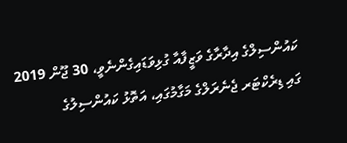ކައުންސިލްގެ އިދާރާގެ ވަޒީފާއާ ގުޅިވަޑައިގެންނެވީ، 30 ޖޫން 2019 ގައި ޑިރެކްޓަރ ޖެނެރަލްގެ މަގާމުގައި، އަތޮޅު ކައުންސިލުގެ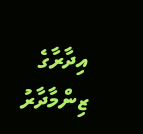އިދާރާގެ ޒިންމާދާރު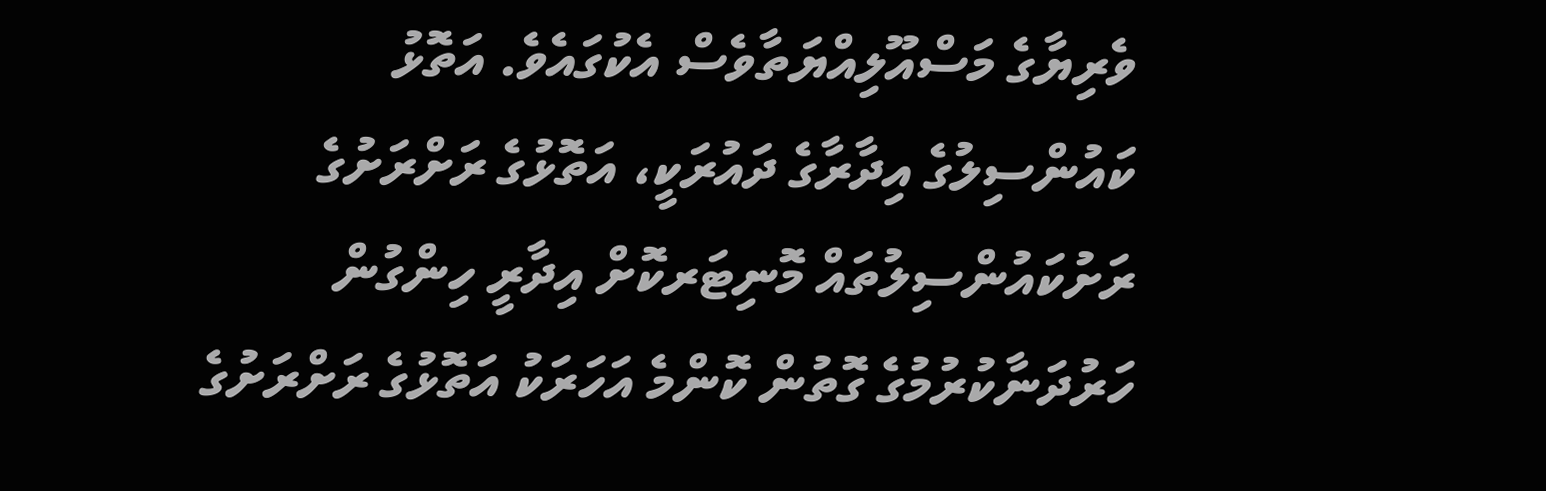ވެރިޔާގެ މަސްއޫލިއްޔަތާވެސް އެކުގައެވެ. އަތޮޅު ކައުންސިލުގެ އިދާރާގެ ދައުރަކީ، އަތޮޅުގެ ރަށްރަށުގެ ރަށުކައުންސިލުތައް މޮނިޓަރކޮށް އިދާރީ ހިންގުން ހަރުދަނާކުރުމުގެ ގޮތުން ކޮންމެ އަހަރަކު އަތޮޅުގެ ރަށްރަށުގެ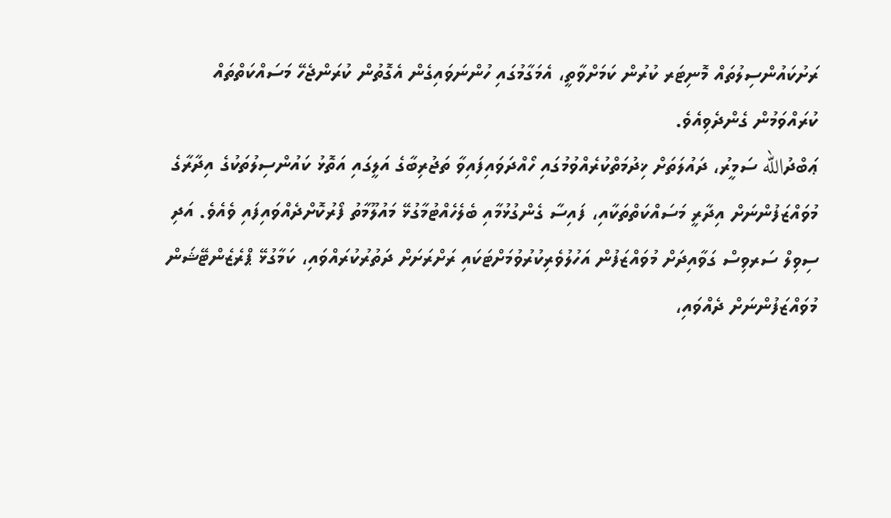ރަށުކައުންސިލުތައް މޮނިޓަރ ކުރުން ކަމަށްވާތީ، އެމަގާމުގައި ހުންނަވައިގެން އެގޮތުން ކުރަންޖެހޭ މަސައްކަތްތައް ކުރައްވަމުން ގެންދެވިއެވެ.
ޢަބްދުالله ސަމީރު، ދައުލަތަށް ޚިދުމަތްކުރެއްވުމުގައި ހޯއްދަވައިފައިވާ ތަޖުރިބާގެ އަލީގައި އަތޮޅު ކައުންސިލުތަކުގެ އިދާރާގެ މުވައްޒަފުންނަށް އިދާރީ މަސައްކަތްތަކާއި، ފައިސާ ގެންގުޅުމާއި ބެލެހެއްޓުމާގުޅޭ މައުލޫމާތު ފޯރުކޮށްދެއްވައިފައި ވެއެވެ. އަދި ސިވިލް ސަރވިސް ގަވާއިދަށް މުވައްޒަފުން އަހުލުވެރިކުރުވުމަށްޓަކައި ރަށްރަށަށް ދަތުރުކުރައްވައި، ކަމާގުޅޭ ޕްރެޒެންޓޭޝަން މުވައްޒަފުންނަށް ދެއްވައި،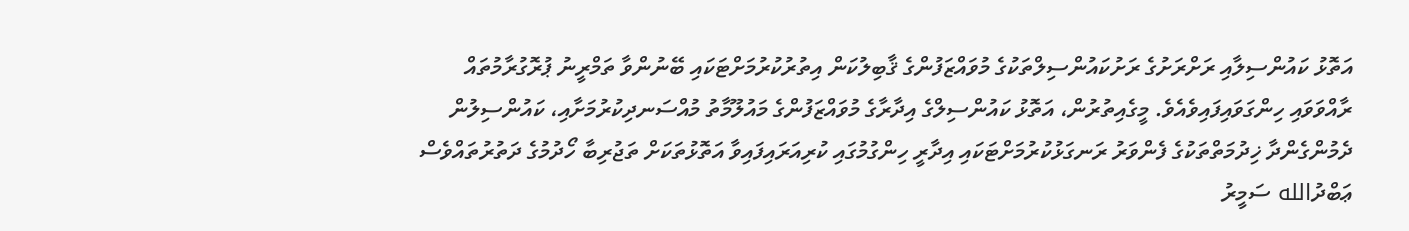އަތޮޅު ކައުންސިލާއި ރަށްރަށުގެ ރަށުކައުންސިލްތަކުގެ މުވައްޒަފުންގެ ޤާބިލުކަން އިތުރުކުރުމަށްޓަކައި ބޭނުންވާ ތަމްރީނު ޕުރޮގުރާމުތައް ރާއްވަވައި ހިންގަވައިފައިވެއެވެ. މީގެއިތުރުން، އަތޮޅު ކައުންސިލްގެ އިދާރާގެ މުވައްޒަފުންގެ މައުލޫމާތު މުއްސަނދިކުރުމަށާއި، ކައުންސިލުން ދެމުންގެންދާ ޚިދުމަތްތަކުގެ ފެންވަރު ރަނގަޅުކުރުމަށްޓަކައި އިދާރީ ހިންގުމުގައި ކުރިއަރައިފައިވާ އަތޮޅުތަކަށް ތަޖުރިބާ ހޯދުމުގެ ދަތުރުތައްވެސް ޢަބްދުالله ސަމީރު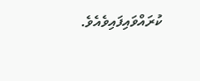ކުރައްވައިފައިވެއެވެ.